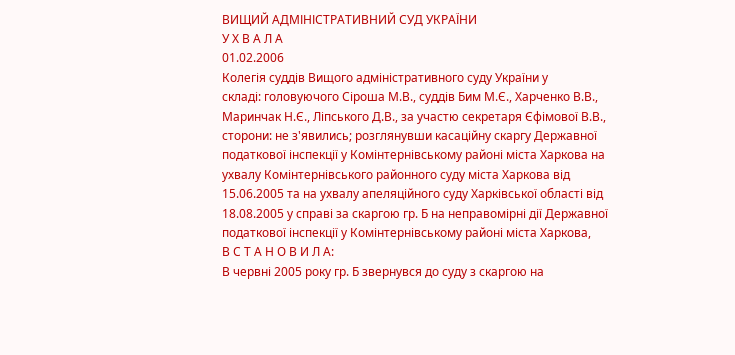ВИЩИЙ АДМІНІСТРАТИВНИЙ СУД УКРАЇНИ
У Х В А Л А
01.02.2006
Колегія суддів Вищого адміністративного суду України у
складі: головуючого Сіроша М.В., суддів Бим М.Є., Харченко В.В.,
Маринчак Н.Є., Ліпського Д.В., за участю секретаря Єфімової В.В.,
сторони: не з'явились; розглянувши касаційну скаргу Державної
податкової інспекції у Комінтернівському районі міста Харкова на
ухвалу Комінтернівського районного суду міста Харкова від
15.06.2005 та на ухвалу апеляційного суду Харківської області від
18.08.2005 у справі за скаргою гр. Б на неправомірні дії Державної
податкової інспекції у Комінтернівському районі міста Харкова,
В С Т А Н О В И Л А:
В червні 2005 року гр. Б звернувся до суду з скаргою на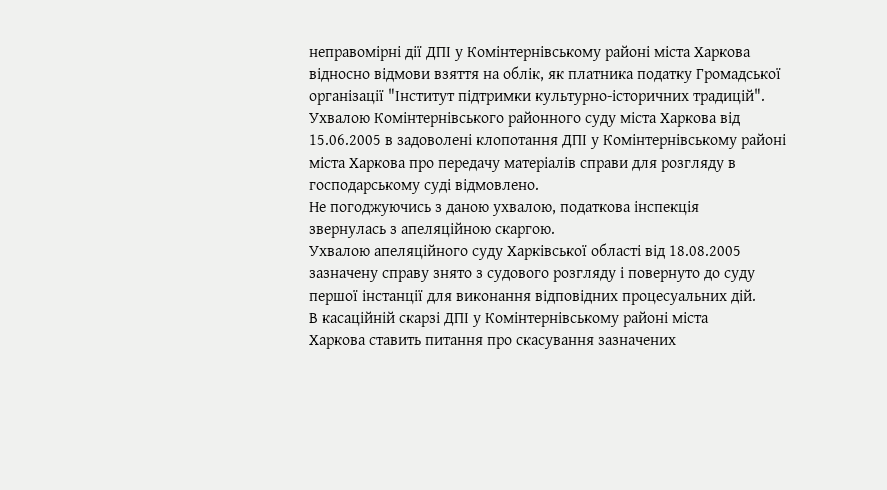неправомірні дії ДПІ у Комінтернівському районі міста Харкова
відносно відмови взяття на облік, як платника податку Громадської
організації "Інститут підтримки культурно-історичних традицій".
Ухвалою Комінтернівського районного суду міста Харкова від
15.06.2005 в задоволені клопотання ДПІ у Комінтернівському районі
міста Харкова про передачу матеріалів справи для розгляду в
господарському суді відмовлено.
Не погоджуючись з даною ухвалою, податкова інспекція
звернулась з апеляційною скаргою.
Ухвалою апеляційного суду Харківської області від 18.08.2005
зазначену справу знято з судового розгляду і повернуто до суду
першої інстанції для виконання відповідних процесуальних дій.
В касаційній скарзі ДПІ у Комінтернівському районі міста
Харкова ставить питання про скасування зазначених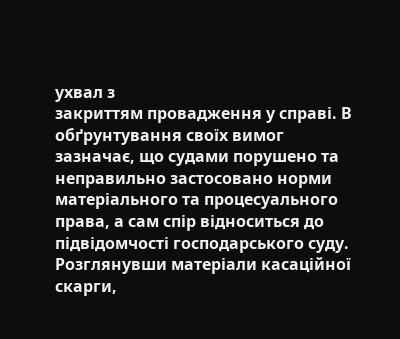ухвал з
закриттям провадження у справі. В обґрунтування своїх вимог
зазначає, що судами порушено та неправильно застосовано норми
матеріального та процесуального права, а сам спір відноситься до
підвідомчості господарського суду.
Розглянувши матеріали касаційної скарги,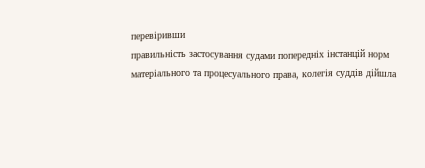перевіривши
правильність застосування судами попередніх інстанцій норм
матеріального та процесуального права, колегія суддів дійшла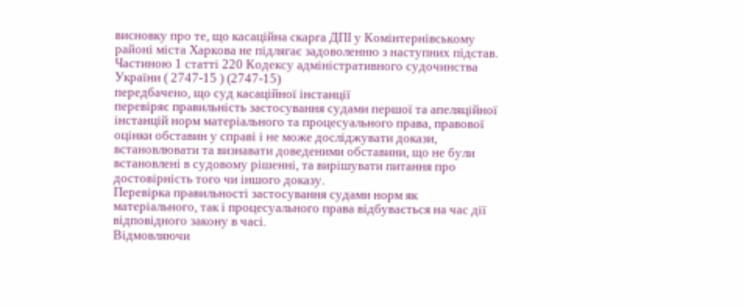висновку про те, що касаційна скарга ДПІ у Комінтернівському
районі міста Харкова не підлягає задоволенню з наступних підстав.
Частиною 1 статті 220 Кодексу адміністративного судочинства
України ( 2747-15 ) (2747-15)
передбачено, що суд касаційної інстанції
перевіряє правильність застосування судами першої та апеляційної
інстанцій норм матеріального та процесуального права, правової
оцінки обставин у справі і не може досліджувати докази,
встановлювати та визнавати доведеними обставини, що не були
встановлені в судовому рішенні, та вирішувати питання про
достовірність того чи іншого доказу.
Перевірка правильності застосування судами норм як
матеріального, так і процесуального права відбувається на час дії
відповідного закону в часі.
Відмовляючи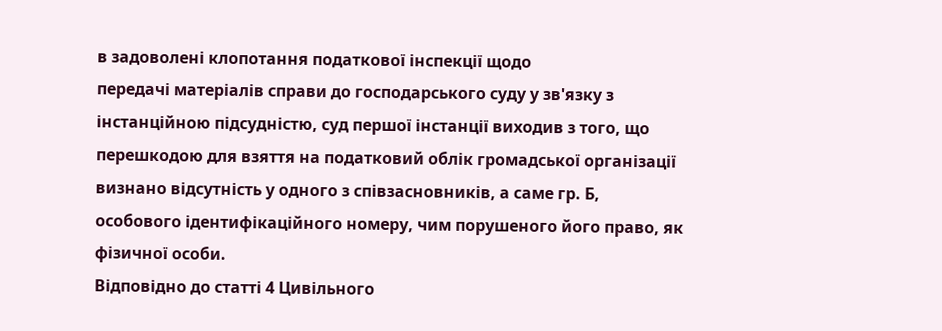в задоволені клопотання податкової інспекції щодо
передачі матеріалів справи до господарського суду у зв'язку з
інстанційною підсудністю, суд першої інстанції виходив з того, що
перешкодою для взяття на податковий облік громадської організації
визнано відсутність у одного з співзасновників, а саме гр. Б,
особового ідентифікаційного номеру, чим порушеного його право, як
фізичної особи.
Відповідно до статті 4 Цивільного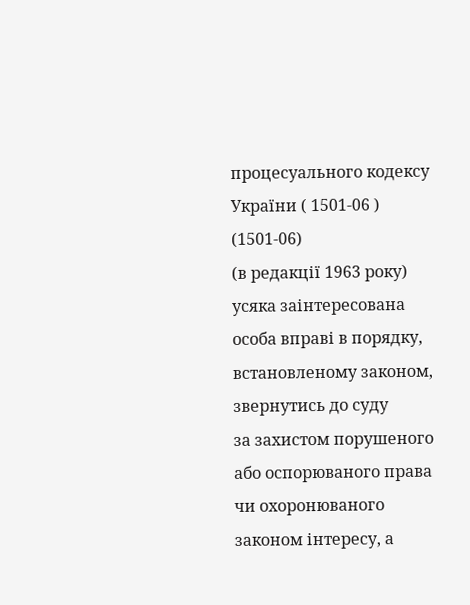процесуального кодексу
України ( 1501-06 ) (1501-06)
(в редакції 1963 року) усяка заінтересована
особа вправі в порядку, встановленому законом, звернутись до суду
за захистом порушеного або оспорюваного права чи охоронюваного
законом інтересу, а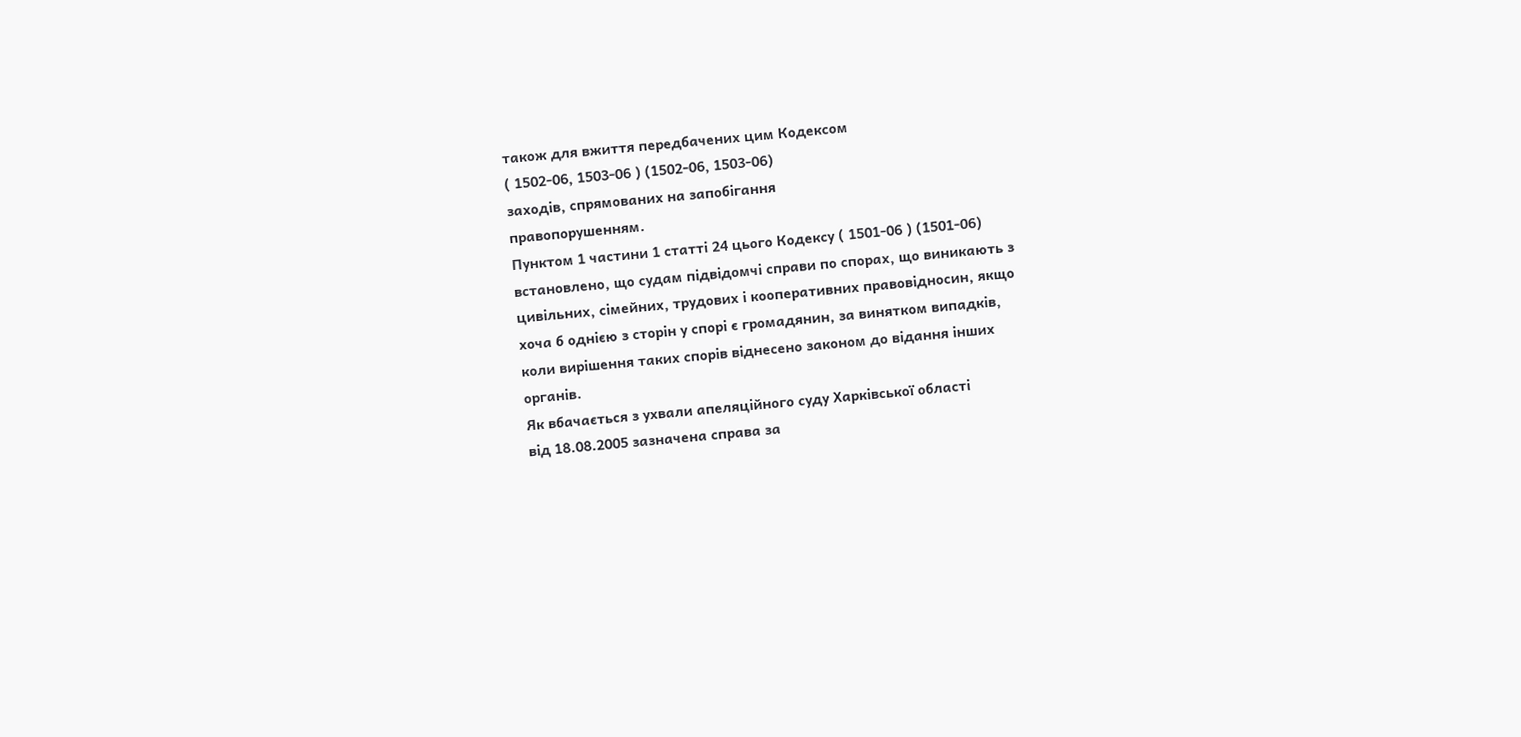також для вжиття передбачених цим Кодексом
( 1502-06, 1503-06 ) (1502-06, 1503-06)
заходів, спрямованих на запобігання
правопорушенням.
Пунктом 1 частини 1 статті 24 цього Кодексу ( 1501-06 ) (1501-06)
встановлено, що судам підвідомчі справи по спорах, що виникають з
цивільних, сімейних, трудових і кооперативних правовідносин, якщо
хоча б однією з сторін у спорі є громадянин, за винятком випадків,
коли вирішення таких спорів віднесено законом до відання інших
органів.
Як вбачається з ухвали апеляційного суду Харківської області
від 18.08.2005 зазначена справа за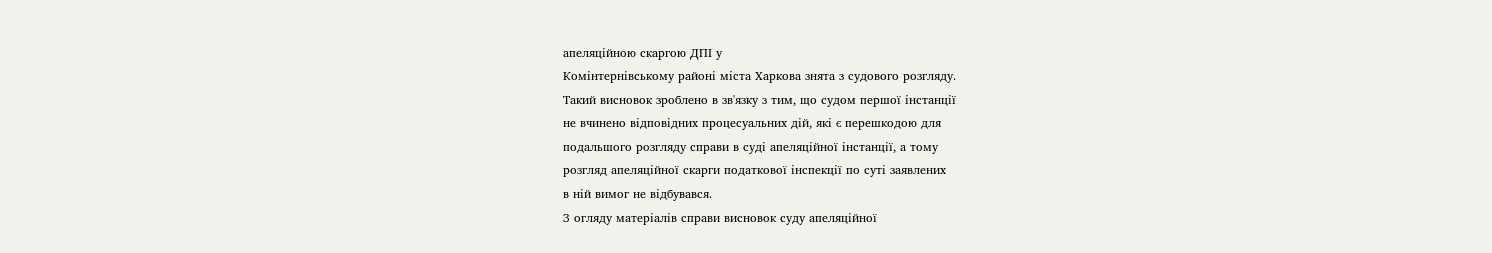апеляційною скаргою ДПІ у
Комінтернівському районі міста Харкова знята з судового розгляду.
Такий висновок зроблено в зв'язку з тим, що судом першої інстанції
не вчинено відповідних процесуальних дій, які є перешкодою для
подальшого розгляду справи в суді апеляційної інстанції, а тому
розгляд апеляційної скарги податкової інспекції по суті заявлених
в ній вимог не відбувався.
З огляду матеріалів справи висновок суду апеляційної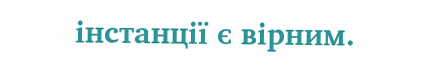інстанції є вірним.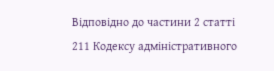Відповідно до частини 2 статті 211 Кодексу адміністративного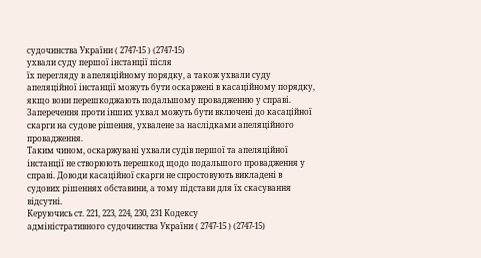судочинства України ( 2747-15 ) (2747-15)
ухвали суду першої інстанції після
їх перегляду в апеляційному порядку, а також ухвали суду
апеляційної інстанції можуть бути оскаржені в касаційному порядку,
якщо вони перешкоджають подальшому провадженню у справі.
Заперечення проти інших ухвал можуть бути включені до касаційної
скарги на судове рішення, ухвалене за наслідками апеляційного
провадження.
Таким чином, оскаржувані ухвали судів першої та апеляційної
інстанції не створюють перешкод щодо подальшого провадження у
справі. Доводи касаційної скарги не спростовують викладені в
судових рішеннях обставини, а тому підстави для їх скасування
відсутні.
Керуючись ст. 221, 223, 224, 230, 231 Кодексу
адміністративного судочинства України ( 2747-15 ) (2747-15)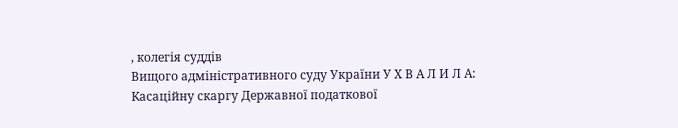, колегія суддів
Вищого адміністративного суду України У Х В А Л И Л А:
Касаційну скаргу Державної податкової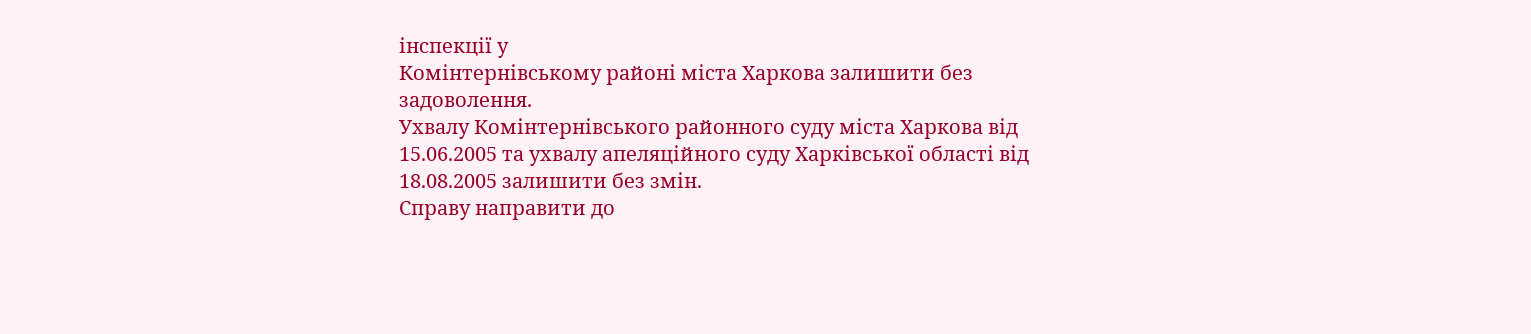інспекції у
Комінтернівському районі міста Харкова залишити без задоволення.
Ухвалу Комінтернівського районного суду міста Харкова від
15.06.2005 та ухвалу апеляційного суду Харківської області від
18.08.2005 залишити без змін.
Справу направити до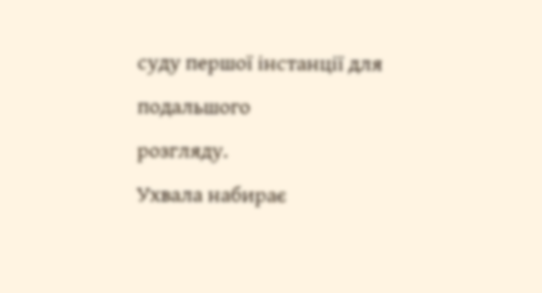суду першої інстанції для подальшого
розгляду.
Ухвала набирає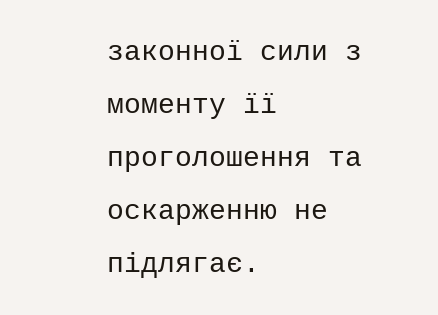законної сили з моменту її проголошення та
оскарженню не підлягає.